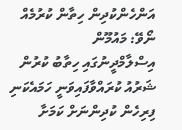އަންހެންކުދިން ހިތާން ކުރުމެއް ނޯވޭ: މައުމޫން
އިސްލާމްދީނުގައި ހިތާބު ކުރުން ޝަރުއު ކުރައްވާފައިވަނީ ހަމައެކަނި ފިރިހެން ކުދިންނަށް ކަމަށާ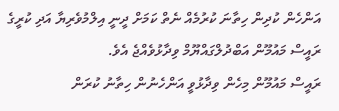އަންހެން ކުދިން ހިތާނަ ކުރުމެއް ނެތް ކަމަށް ދީނީ އިލްމުވެރިޔާ އަދި ކުރީގެ ރައީސް މައުމޫން އަބްދުލްގައްޔޫމް ވިދާޅުވެއްޖެ އެވެ.
ރައީސް މައުމޫން މިހެން ވިދާޅުވީ އަންހެނުން ހިތާނު ކުރަން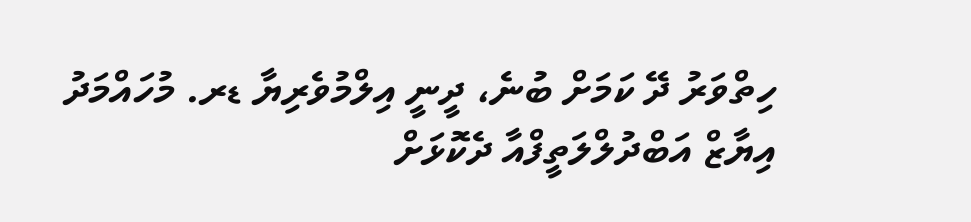ހިތްވަރު ދޭ ކަމަށް ބުނެ، ދީނީ އިލްމުވެރިޔާ ޑރ. މުހައްމަދު އިޔާޒް އަބްދުލްލަތީފްއާ ދެކޮޅަށް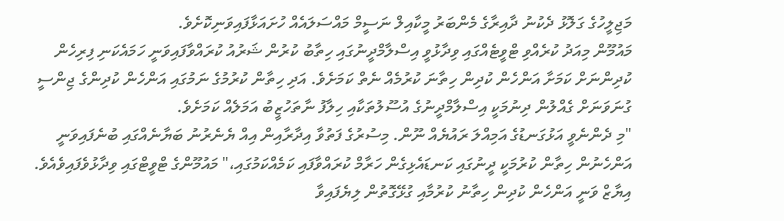މަޖިލީހުގެ ގަލޮޅު ދެކުނު ދާއިރާގެ މެންބަރު މީކާއިލް ނަސީމް މައްސަލައެއް ހުށައަޅާފައިވަނިކޮށެވެ.
މައުމޫން މިއަދު ކުރެއްވި ޓްވީޓެއްގައި ވިދާޅުވީ އިސްލާމްދީނުގައި ހިތާބު ކުރުން ޝަރުއު ކުރައްވާފައިވަނީ ހަމައެކަނި ފިރިހެން ކުދިންނަށް ކަމަށާ އަންހެން ކުދިން ހިތާނަ ކުރުމެއް ނެތް ކަމަށެވެ. އަދި ހިތާން ކުރުމުގެ ނަމުގައި އަންހެން ކުދިންގެ ޖިންސީ ގުނަވަނަށް ގެއްލުން ދިނުމަކީ އިސްލާމްދީނުގެ އުސޫލުތަކާއި ހިލާފު ނާތަހުޒީބު އަމަލެއް ކަމަށެވެ.
"މި ދެންނެވީ އަޅުގަނޑުގެ އަމިއްލަ ރައުޔެއް ނޫން. މިސުރުގެ ފަތުވާ އިދާރާއިން އިއް ޔެނެރުނު ބަޔާނެއްގައި ބުނެފައިވަނީ އަންހެނުން ހިތާން ކުރުމަކީ ދީނުގައި ކަނޑައެޅިގެން ހަރާމް ކުރައްވާފައި ކަމެއްކަމުގައި،" މައުމޫންގެ ޓްވީޓްގައި ވިދާޅުވެފައިވެއެވެ.
އިޔާޒް ވަނީ އަންހެން ކުދިން ހިތާނު ކުރުމާއި ގުޅޭގޮތުން ލިޔެފައިވާ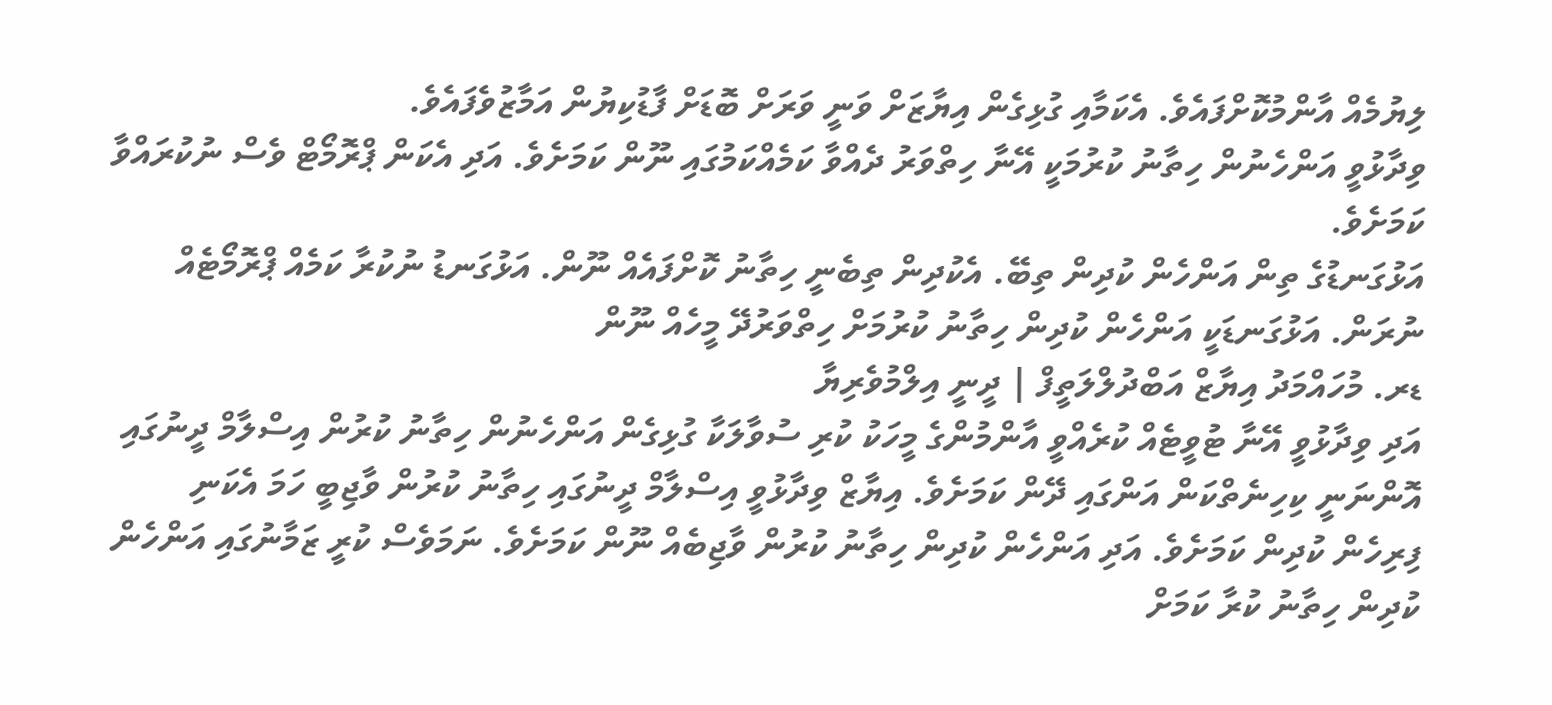ލިޔުމެއް އާންމުކޮށްފައެވެ. އެކަމާއި ގުޅިގެން އިޔާޒަށް ވަނީ ވަރަށް ބޮޑަށް ފާޑުކިޔުން އަމާޒުވެފައެވެ.
ވިދާޅުވީ އަންހެނުން ހިތާނު ކުރުމަކީ އޭނާ ހިތްވަރު ދެއްވާ ކަމެއްކަމުގައި ނޫން ކަމަށެވެ. އަދި އެކަން ޕްރޮމޯޓް ވެސް ނުކުރައްވާ ކަމަށެވެ.
އަޅުގަނޑުގެ ތިން އަންހެން ކުދިން ތިބޭ. އެކުދިން ތިބެނީ ހިތާނު ކޮށްފައެއް ނޫން. އަޅުގަނޑު ނުކުރާ ކަމެއް ޕްރޮމޯޓެއް ނުރަން. އަޅުގަނޑަކީ އަންހެން ކުދިން ހިތާނު ކުރުމަށް ހިތްވަރުދޭ މީހެއް ނޫން
ޑރ. މުހައްމަދު އިޔާޒް އަބްދުލްލަތީފް | ދީނީ އިލްމުވެރިޔާ
އަދި ވިދާޅުވީ އޭނާ ޓުވީޓެއް ކުރެއްވީ އާންމުންގެ މީހަކު ކުރި ސުވާލަކާ ގުޅިގެން އަންހެނުން ހިތާނު ކުރުން އިސްލާމް ދީނުގައި އޮންނަނީ ކިހިނެތްކަން އަންގައި ދޭން ކަމަށެވެ. އިޔާޒް ވިދާޅުވީ އިސްލާމް ދީނުގައި ހިތާނު ކުރުން ވާޖިބީ ހަމަ އެކަނި ފިރިހެން ކުދިން ކަމަށެވެ. އަދި އަންހެން ކުދިން ހިތާނު ކުރުން ވާޖިބެއް ނޫން ކަމަށެވެ. ނަމަވެސް ކުރީ ޒަމާނުގައި އަންހެން ކުދިން ހިތާނު ކުރާ ކަމަށް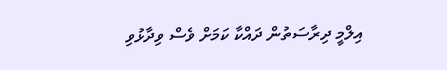އިލްމީ ދިރާސަތުން ދައްކާ ކަމަށް ވެސް ވިދާޅުވި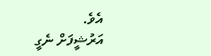އެވެ.
އަރުޝީފަށް ނެގީ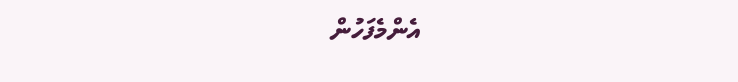އެންމެފަހުން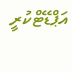އަޕްޑޭޓްކުރީ